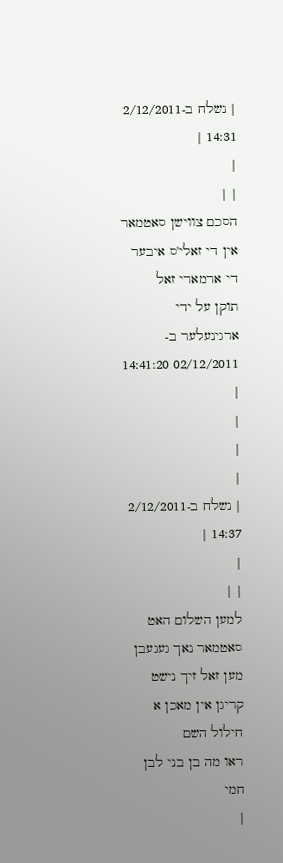| נשלח ב-2/12/2011 14:31 |
|
| |
הסכם צווישן סאטמאר אין די זאלי'ס איבער די ארמארי זאל
תוקן על ידי ארגינעלער ב- 02/12/2011 14:41:20
|
|
|
|
| נשלח ב-2/12/2011 14:37 |
|
| |
למען השלום האט סאטמאר נאך געגעבן מען זאל זיך נישט קריגן אין מאכן א חילול השם
ראו מה בן בני לבן חמי
|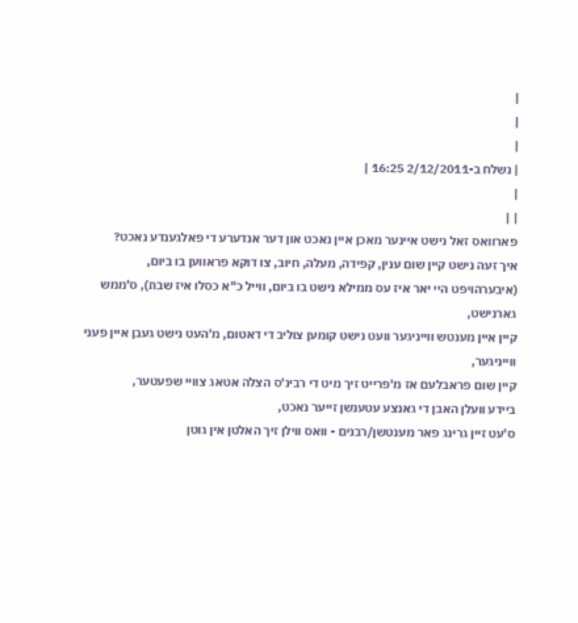|
|
|
| נשלח ב-2/12/2011 16:25 |
|
| |
פארוואס זאל נישט איינער מאכן איין נאכט און דער אנדערע די פאלגענדע נאכט?
איך זעה נישט קיין שום ענין, קפידה, מעלה, חיוב, צו דוקא פראווען בו ביום, (איבערהויפט היי יאר איז עס ממילא נישט בו ביום, ווייל כ"א כסלו איז שבת), ס'ממש גארנישט,
קיין איין מענטש ווייניגער וועט נישט קומען צוליב די דאטום, מ'העט נישט געבן איין פעני ווייניגער,
קיין שום פראבלעם אז מ'פרייט זיך מיט די רבינ'ס הצלה אטאג צוויי שפעטער,
ביידע וועלן האבן די גאנצע עטענשן זייער נאכט,
ס'עט זיין גרינג פאר מענטשן/רבנים - וואס ווילן זיך האלטן אין גוטן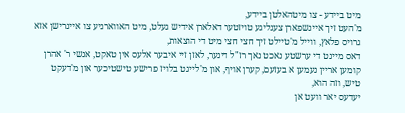מיט ביידע - צו מיטהאלטן ביידע,
מ'העט זיך איינשפארן צענליגע טויזטער דאלארן אידיש געלט, מיט האווארניע צו איינרישן אזא גרויס פלאץ, ווייל מ'טיילט זיך חצי חצי מיט די הוצאות,
דאס מיינט די ערשטע נאכט נאך רז"ל דינער, לאזן זיי איבער אלעס אין טאקט, אנשי ר' אהרן קומען אריין נעמען א בעזעם, קערן אויף, און מ'לייגט בלויז פרישע טישטיכער און מ'דעקט טיש, וזה הוא,
יעדעס יאר וועט אן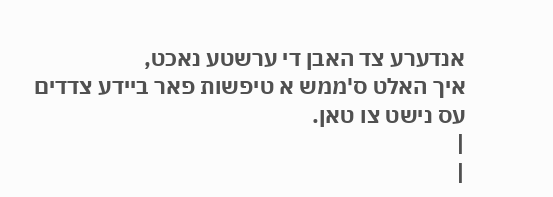אנדערע צד האבן די ערשטע נאכט,
איך האלט ס'ממש א טיפשות פאר ביידע צדדים עס נישט צו טאן.
|
|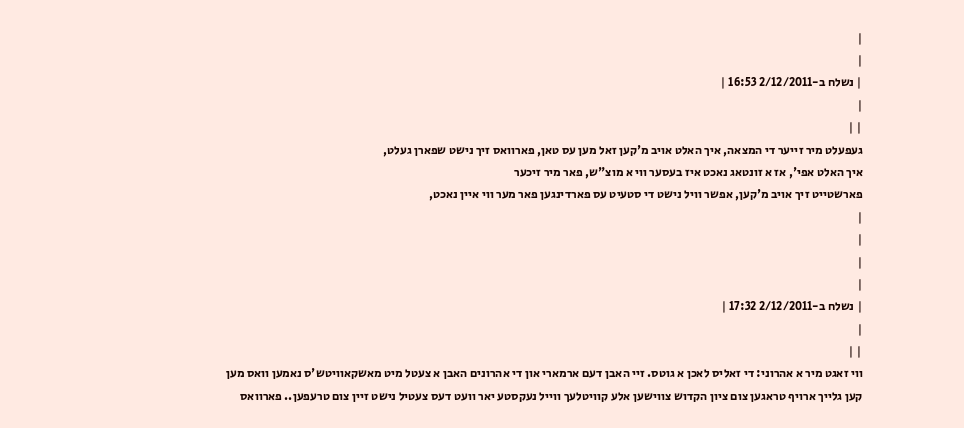|
|
| נשלח ב-2/12/2011 16:53 |
|
| |
געפעלט מיר זייער די המצאה, איך האלט אויב מ'קען זאל מען עס טאן, פארוואס זיך נישט שפארן געלט,
איך האלט אפי', אז א זונטאג נאכט איז בעסער ווי א מוצ"ש, פאר מיר זיכער
פארשטייט זיך אויב מ'קען, אפשר וויל נישט די סטעיט עס פארדינגען פאר מער ווי איין נאכט,
|
|
|
|
| נשלח ב-2/12/2011 17:32 |
|
| |
ווי זאגט מיר א אהרוני: די זאליס לאכן א גוטס. זיי האבן דעם ארמארי און די אהרונים האבן א צעטל מיט מאשקאוויטש'ס נאמען וואס מען קען גלייך ארויף טראגען צום ציון הקדוש צווישען אלע קוויטלעך ווייל נעקסטע יאר וועט דעס צעטיל נישט זיין צום טרעפען.. פארוואס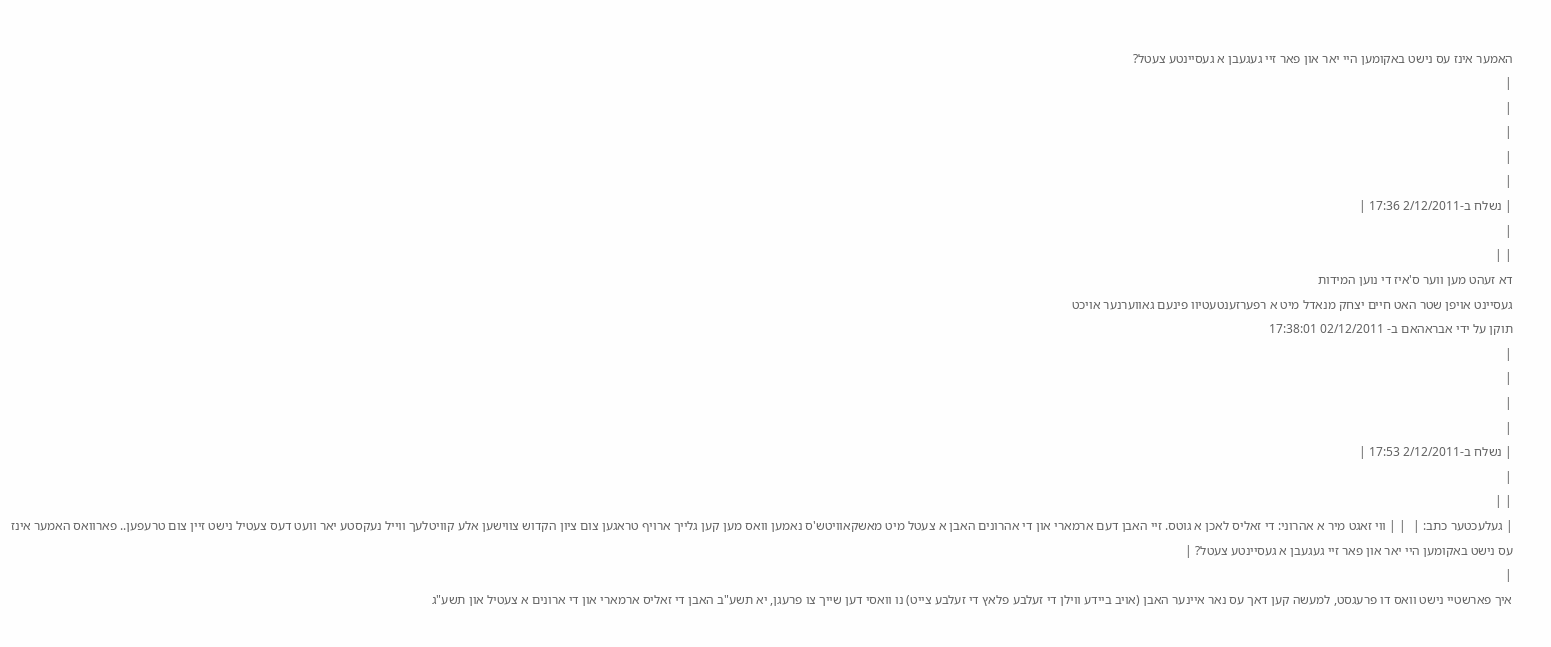האמער אינז עס נישט באקומען היי יאר און פאר זיי געגעבן א געסיינטע צעטל?
|
|
|
|
|
| נשלח ב-2/12/2011 17:36 |
|
| |
דא זעהט מען ווער ס'איז די נוען המידות
געסיינט אויפן שטר האט חיים יצחק מנאדל מיט א רפערזענטעטיוו פינעם גאווערנער אויכט
תוקן על ידי אבראהאם ב- 02/12/2011 17:38:01
|
|
|
|
| נשלח ב-2/12/2011 17:53 |
|
| |
| געלעכטער כתב: |  | | ווי זאגט מיר א אהרוני: די זאליס לאכן א גוטס. זיי האבן דעם ארמארי און די אהרונים האבן א צעטל מיט מאשקאוויטש'ס נאמען וואס מען קען גלייך ארויף טראגען צום ציון הקדוש צווישען אלע קוויטלעך ווייל נעקסטע יאר וועט דעס צעטיל נישט זיין צום טרעפען.. פארוואס האמער אינז עס נישט באקומען היי יאר און פאר זיי געגעבן א געסיינטע צעטל? |
|
איך פארשטיי נישט וואס דו פרעגסט, למעשה קען דאך עס נאר איינער האבן (אויב ביידע ווילן די זעלבע פלאץ די זעלבע צייט) נו וואסי דען שייך צו פרעגן, יא תשע"ב האבן די זאליס ארמארי און די ארונים א צעטיל און תשע"ג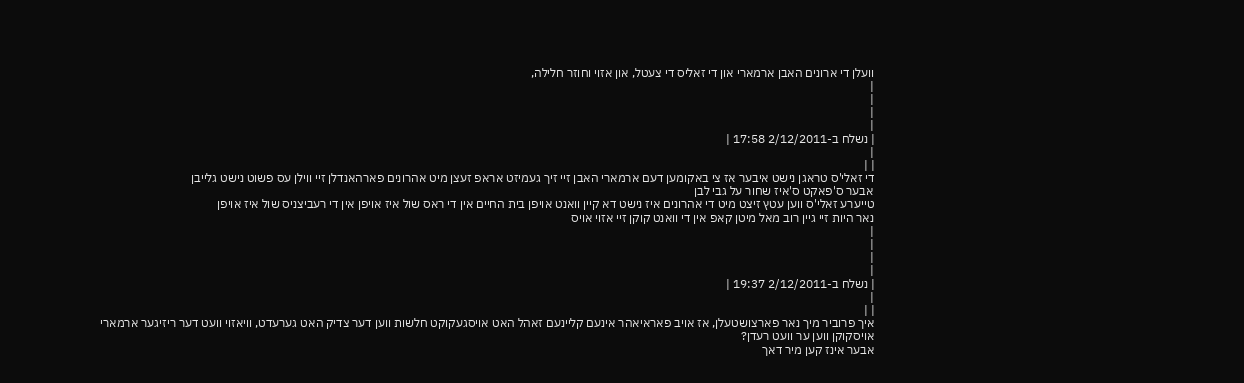וועלן די ארונים האבן ארמארי און די זאליס די צעטל, און אזוי וחוזר חלילה,
|
|
|
|
| נשלח ב-2/12/2011 17:58 |
|
| |
די זאלי'ס טראגן נישט איבער אז צי באקומען דעם ארמארי האבן זיי זיך געמיזט אראפ זעצן מיט אהרונים פארהאנדלן זיי ווילן עס פשוט נישט גלייבן
אבער ס'פאקט ס'איז שחור על גבי לבן
טייערע זאלי'ס ווען עטץ זיצט מיט די אהרונים איז נישט דא קיין וואנט אויפן בית החיים אין די ראס שול איז אויפן אין די רעביצניס שול איז אויפן
נאר היות זיי גיין רוב מאל מיטן קאפ אין די וואנט קוקן זיי אזוי אויס
|
|
|
|
| נשלח ב-2/12/2011 19:37 |
|
| |
איך פרוביר מיך נאר פארצושטעלן, אז אויב פאראיאהר אינעם קליינעם זאהל האט אויסגעקוקט חלשות ווען דער צדיק האט גערעדט, וויאזוי וועט דער ריזיגער ארמארי אויסקוקן ווען ער וועט רעדן?
אבער אינז קען מיר דאך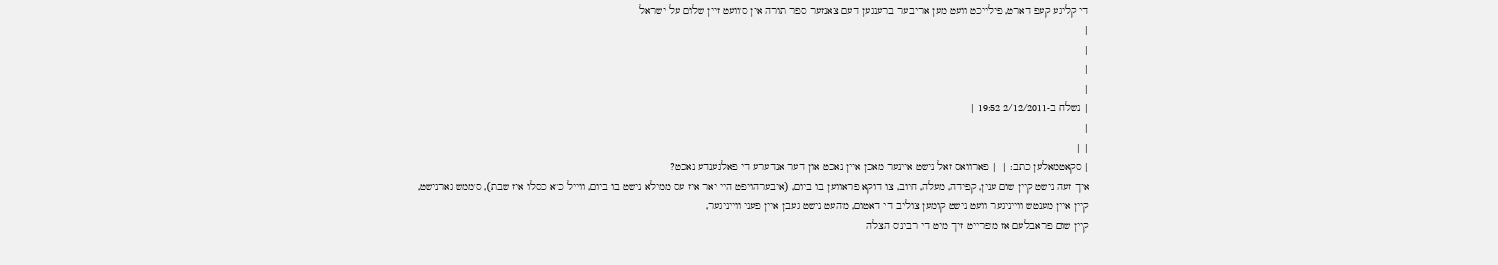די קליגע קעפ דארט, פילייכט וועט מען אריבער ברענגען דעם צאנזער ספר תורה אין ס'וועט זיין שלום על ישראל
|
|
|
|
| נשלח ב-2/12/2011 19:52 |
|
| |
| סקאטמאלען כתב: |  | פארוואס זאל נישט איינער מאכן איין נאכט און דער אנדערע די פאלגענדע נאכט?
איך זעה נישט קיין שום ענין, קפידה, מעלה, חיוב, צו דוקא פראווען בו ביום, (איבערהויפט היי יאר איז עס ממילא נישט בו ביום, ווייל כ"א כסלו איז שבת), ס'ממש גארנישט,
קיין איין מענטש ווייניגער וועט נישט קומען צוליב די דאטום, מ'העט נישט געבן איין פעני ווייניגער,
קיין שום פראבלעם אז מ'פרייט זיך מיט די רבינ'ס הצלה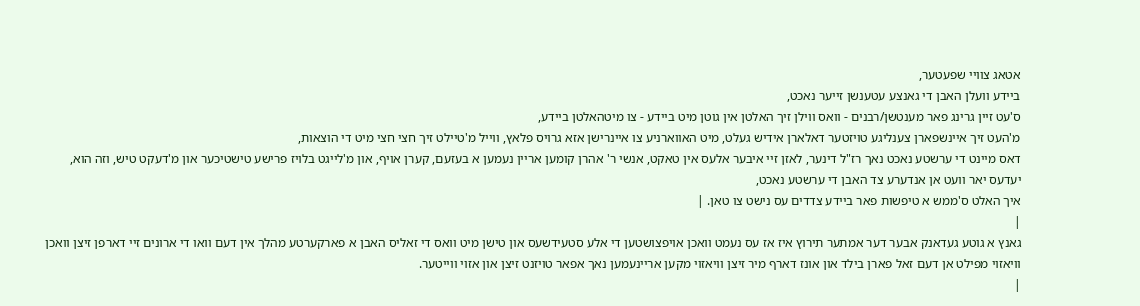אטאג צוויי שפעטער,
ביידע וועלן האבן די גאנצע עטענשן זייער נאכט,
ס'עט זיין גרינג פאר מענטשן/רבנים - וואס ווילן זיך האלטן אין גוטן מיט ביידע - צו מיטהאלטן ביידע,
מ'העט זיך איינשפארן צענליגע טויזטער דאלארן אידיש געלט, מיט האווארניע צו איינרישן אזא גרויס פלאץ, ווייל מ'טיילט זיך חצי חצי מיט די הוצאות,
דאס מיינט די ערשטע נאכט נאך רז"ל דינער, לאזן זיי איבער אלעס אין טאקט, אנשי ר' אהרן קומען אריין נעמען א בעזעם, קערן אויף, און מ'לייגט בלויז פרישע טישטיכער און מ'דעקט טיש, וזה הוא,
יעדעס יאר וועט אן אנדערע צד האבן די ערשטע נאכט,
איך האלט ס'ממש א טיפשות פאר ביידע צדדים עס נישט צו טאן. |
|
גאנץ א גוטע געדאנק אבער דער אמתער תירוץ איז אז עס נעמט וואכן אויפצושטען די אלע סטעידשעס און טישן מיט וואס די זאליס האבן א פארקערטע מהלך אין דעם וואו די ארונים זיי דארפן זיצן וואכן וויאזוי מפילט אן דעם זאל פארן בילד און אונז דארף מיר זיצן וויאזוי מקען אריינעמען נאך אפאר טויזנט זיצן און אזוי ווייטער.
|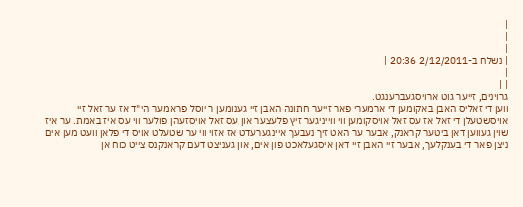|
|
|
| נשלח ב-2/12/2011 20:36 |
|
| |
גרוינים, זייער גוט ארויסגעברענגט.
ווען די זאליס האבן באקומען די ארמערי פאר זייער חתונה האבן זיי גענומען ר יוסל פראמער הי"ד אז ער זאל זיי אויסשטעלן די זאל אז עס זאל אויסקומען ווי ווייניגער זיץ פלעצער און עס זאל אויסזעהן פולער ווי עס איז באמת. ער איז שוין געווען דאן ביטער קראנק, אבער ער האט זיך נעבעך איינגערעדט אז אזוי ווי ער שטעלט אויס די פלאן וועט מען אים ניצן פאר די בענקלעך, אבער זיי האבן זיי דאן איסגעלאכט פון אים, און געניצט דעם קראנקנס צייט כוח אן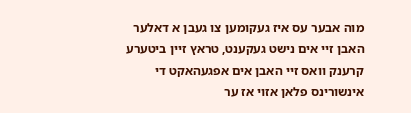מוה אבער עס איז געקומען צו געבן א דאלער האבן זיי אים נישט געקענט, טראץ זיין ביטערע קרענק וואס זיי האבן אים אפגעהאקט די אינשורינס פלאן אזוי אז ער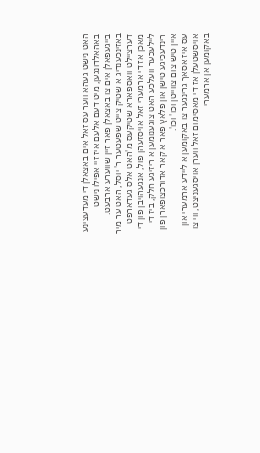האט נישט געהא ווער עס זאל אים באצאלן די מעדעצינע באהאלדונגען, מיט דעם אלעם איז זיי אפילו נישט בייגעפאלן אים צו באצאלן פאר זיין שווערע ארבעט.
באזינכענדיג א שטיק צייט שפעטער ר' יוסל, האט ער מיר דערציילט וואספארא שטיקעס מ'האט אלס געדארפט מאכן אז די ארמערי זאל אויסזעהן פול, אנגעהויבן פון די ליילעכער וועלכע האט צוגענומען א ריזיגע חלק, ביז די רינדעכיגע טישן און פלאץ פאר א קאר אדורכצופארן פון איין טיש צום צווייטן וכו' וכו'.
עס איז אסאך גרינגער צו באקומען א ליידע ארמערי און אויסשטעלן אז די מאסימום זאל ווערן אויסגעניצט, ווי צו באקומען אן ארמערי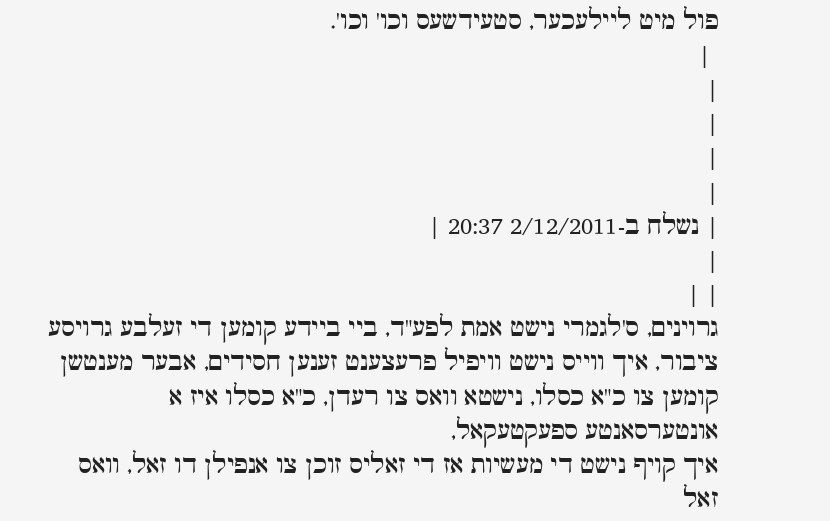פול מיט ליילעכער, סטעידשעס וכו' וכו'.
 |
|
|
|
|
| נשלח ב-2/12/2011 20:37 |
|
| |
גרוינים, ס'לגמרי נישט אמת לפע"ד, ביי ביידע קומען די זעלבע גרויסע ציבור, איך ווייס נישט וויפיל פרעצענט זענען חסידים, אבער מענטשן קומען צו כ"א כסלו, נישטא וואס צו רעדן, כ"א כסלו איז א אונטערסאנטע ספעקטעקאל,
איך קויף נישט די מעשיות אז די זאליס זוכן צו אנפילן דו זאל, וואס זאל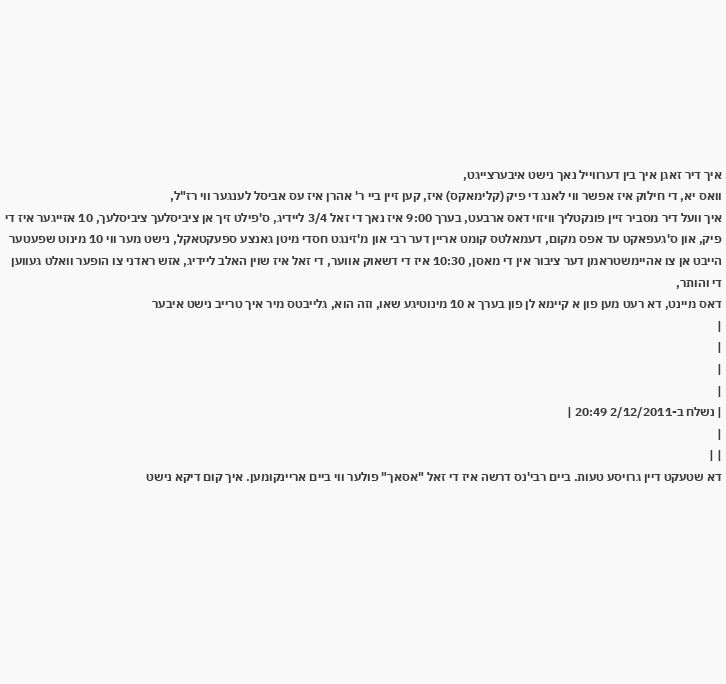איך דיר זאגן איך בין דערווייל נאך נישט איבערצייגט,
וואס יא, די חילוק איז אפשר ווי לאנג די פיק (קלימאקס) איז, קען זיין ביי ר' אהרן איז עס אביסל לענגער ווי רז"ל,
איך וועל דיר מסביר זיין פונקטליך וויזוי דאס ארבעט, בערך 9:00 איז נאך די זאל 3/4 ליידיג, ס'פילט זיך אן ציביסלעך ציביסלעך, 10 אזייגער איז די פיק, און ס'געפאקט עד אפס מקום, דעמאלטס קומט אריין דער רבי און מ'זינגט חסדי מיטן גאנצע ספעקטאקל, נישט מער ווי 10 מינוט שפעטער הייבט אן צו אהיימשטראמן דער ציבור אין די מאסן, 10:30 איז די דשאוק אווער, די זאל איז שוין האלב ליידיג, אזש ראדני צו הופער וואלט געווען די והותר,
דאס מיינט, דא רעט מען פון א קיימא לן פון בערך א 10 מינוטיגע שאו, וזה הוא, גלייבטס מיר איך טרייב נישט איבער
|
|
|
|
| נשלח ב-2/12/2011 20:49 |
|
| |
דא שטעקט דיין גרויסע טעות. ביים רבי'נס דרשה איז די זאל "אסאך" פולער ווי ביים אריינקומען. איך קום דיקא נישט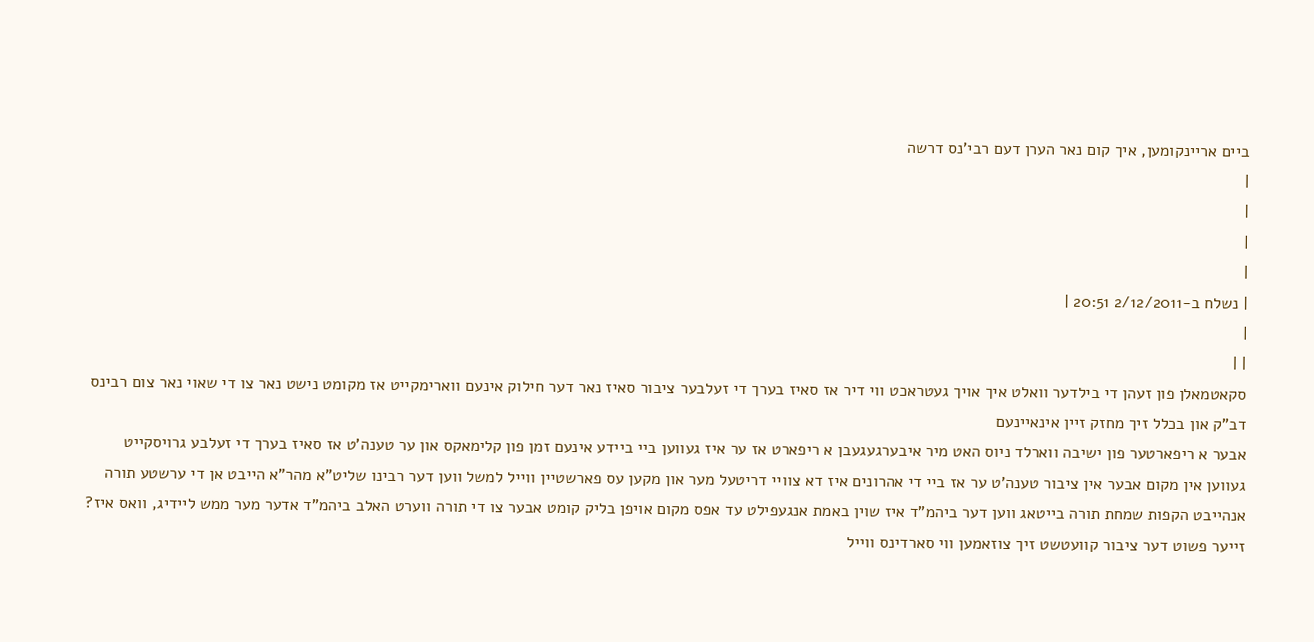ביים אריינקומען, איך קום נאר הערן דעם רבי'נס דרשה
|
|
|
|
| נשלח ב-2/12/2011 20:51 |
|
| |
סקאטמאלן פון זעהן די בילדער וואלט איך אויך געטראכט ווי דיר אז סאיז בערך די זעלבער ציבור סאיז נאר דער חילוק אינעם ווארימקייט אז מקומט נישט נאר צו די שאוי נאר צום רבינס דב"ק און בכלל זיך מחזק זיין אינאיינעם
אבער א ריפארטער פון ישיבה ווארלד ניוס האט מיר איבערגעגעבן א ריפארט אז ער איז געווען ביי ביידע אינעם זמן פון קלימאקס און ער טענה'ט אז סאיז בערך די זעלבע גרויסקייט געווען אין מקום אבער אין ציבור טענה'ט ער אז ביי די אהרונים איז דא צוויי דריטעל מער און מקען עס פארשטיין ווייל למשל ווען דער רבינו שליט"א מהר"א הייבט אן די ערשטע תורה אנהייבט הקפות שמחת תורה בייטאג ווען דער ביהמ"ד איז שוין באמת אנגעפילט עד אפס מקום אויפן בליק קומט אבער צו די תורה ווערט האלב ביהמ"ד אדער מער ממש ליידיג, וואס איז? זייער פשוט דער ציבור קוועטשט זיך צוזאמען ווי סארדינס ווייל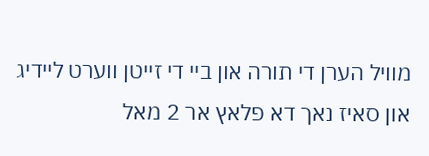מוויל הערן די תורה און ביי די זייטן ווערט ליידיג און סאיז נאך דא פלאץ אר 2 מאל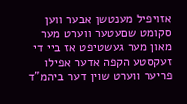אזויפיל מענטשן אבער ווען סקומט שםעטער ווערט מער מאון מער געשטיפט אז ביי די זעקסטע הקפה אדער אפילו פריער ווערט שוין דער ביהמ"ד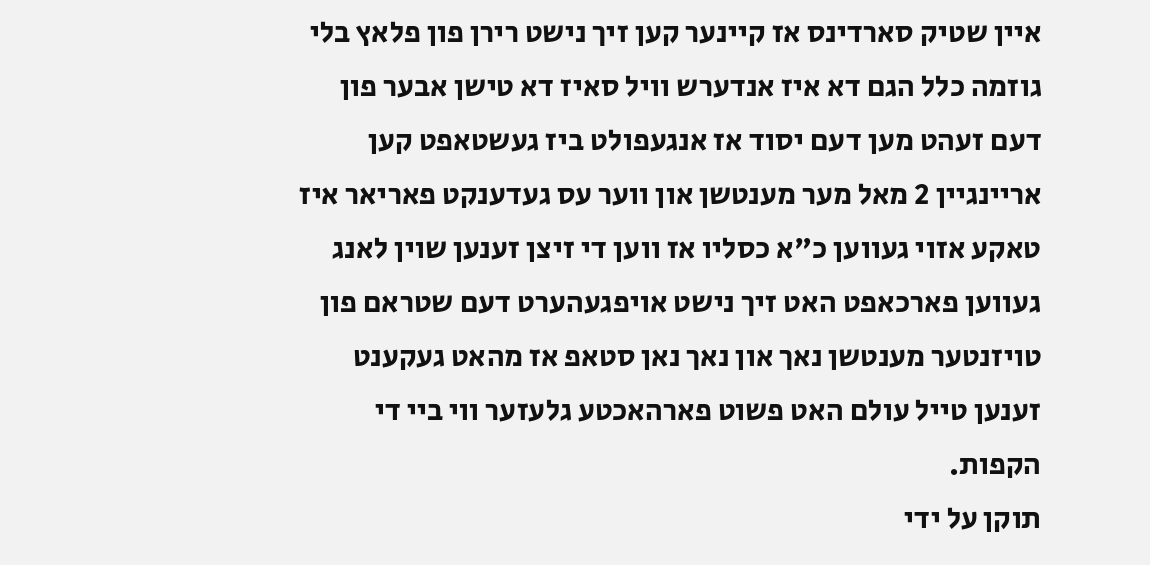איין שטיק סארדינס אז קיינער קען זיך נישט רירן פון פלאץ בלי גוזמה כלל הגם דא איז אנדערש וויל סאיז דא טישן אבער פון דעם זעהט מען דעם יסוד אז אנגעפולט ביז געשטאפט קען אריינגיין 2 מאל מער מענטשן און ווער עס געדענקט פאריאר איז טאקע אזוי געווען כ"א כסליו אז ווען די זיצן זענען שוין לאנג געווען פארכאפט האט זיך נישט אויפגעהערט דעם שטראם פון טויזנטער מענטשן נאך און נאך נאן סטאפ אז מהאט געקענט זענען טייל עולם האט פשוט פארהאכטע גלעזער ווי ביי די הקפות.
תוקן על ידי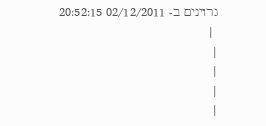גרוינים ב- 02/12/2011 20:52:15
 |
|
|
|
|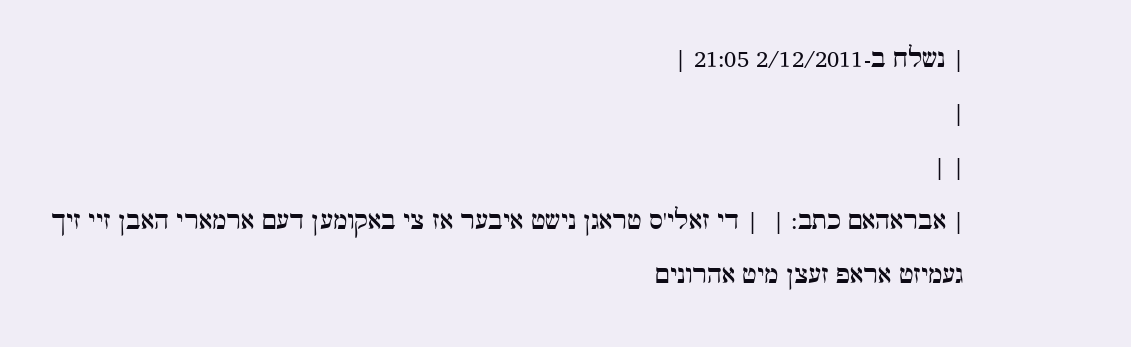| נשלח ב-2/12/2011 21:05 |
|
| |
| אבראהאם כתב: |  | די זאלי'ס טראגן נישט איבער אז צי באקומען דעם ארמארי האבן זיי זיך געמיזט אראפ זעצן מיט אהרונים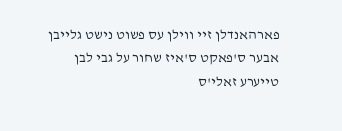פארהאנדלן זיי ווילן עס פשוט נישט גלייבן
אבער ס'פאקט ס'איז שחור על גבי לבן
טייערע זאלי'ס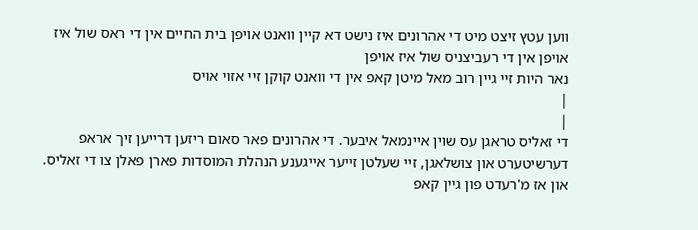ווען עטץ זיצט מיט די אהרונים איז נישט דא קיין וואנט אויפן בית החיים אין די ראס שול איז אויפן אין די רעביצניס שול איז אויפן
נאר היות זיי גיין רוב מאל מיטן קאפ אין די וואנט קוקן זיי אזוי אויס
|
|
די זאליס טראגן עס שוין איינמאל איבער. די אהרונים פאר סאום ריזען דרייען זיך אראפ דערשיטערט און צושלאגן, זיי שעלטן זייער אייגענע הנהלת המוסדות פארן פאלן צו די זאליס.
און אז מ'רעדט פון גיין קאפ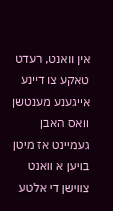אין וואנט, רעדט טאקע צו דיינע אייגענע מענטשן וואס האבן געמיינט אז מיטן בויען א וואנט צווישן די אלטע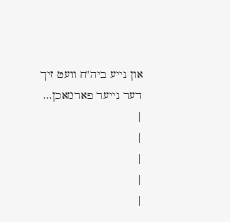און נייע ביה"ח וועט זיך דער נייער פארמאכן...
|
|
|
|
|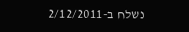נשלח ב-2/12/2011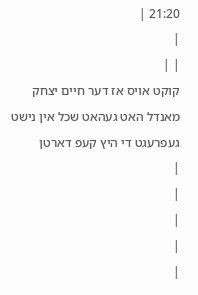21:20 |
|
| |
קוקט אויס אז דער חיים יצחק מאנדל האט געהאט שכל אין נישט געפרעגט די היץ קעפ דארטן
|
|
|
|
|